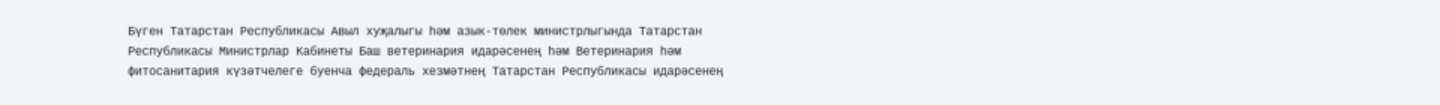Бүген Татарстан Республикасы Авыл хуҗалыгы һәм азык-төлек министрлыгында Татарстан Республикасы Министрлар Кабинеты Баш ветеринария идарәсенең һәм Ветеринария һәм фитосанитария күзәтчелеге буенча федераль хезмәтнең Татарстан Республикасы идарәсенең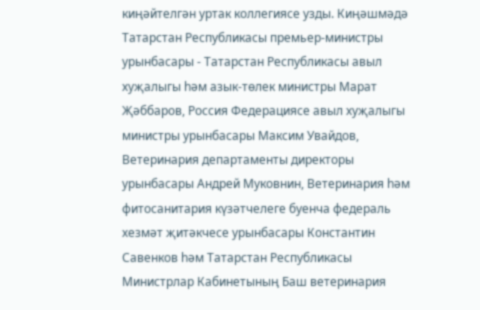киңәйтелгән уртак коллегиясе узды. Киңәшмәдә Татарстан Республикасы премьер-министры урынбасары - Татарстан Республикасы авыл хуҗалыгы һәм азык-төлек министры Марат Җәббаров, Россия Федерациясе авыл хуҗалыгы министры урынбасары Максим Увайдов, Ветеринария департаменты директоры урынбасары Андрей Муковнин, Ветеринария һәм фитосанитария күзәтчелеге буенча федераль хезмәт җитәкчесе урынбасары Константин Савенков һәм Татарстан Республикасы Министрлар Кабинетының Баш ветеринария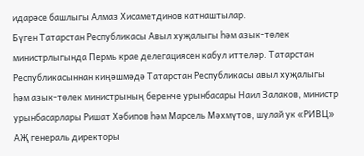идарәсе башлыгы Алмаз Хисаметдинов катнаштылар.
Бүген Татарстан Республикасы Авыл хуҗалыгы һәм азык-төлек министрлыгында Пермь крае делегациясен кабул иттеләр. Татарстан Республикасыннан киңәшмәдә Татарстан Республикасы авыл хуҗалыгы һәм азык-төлек министрының беренче урынбасары Наил Залаков, министр урынбасарлары Ришат Хәбипов һәм Марсель Мәхмүтов, шулай ук «РИВЦ» АҖ генераль директоры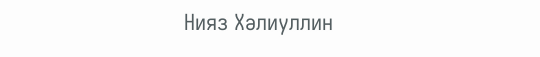Нияз Хәлиуллин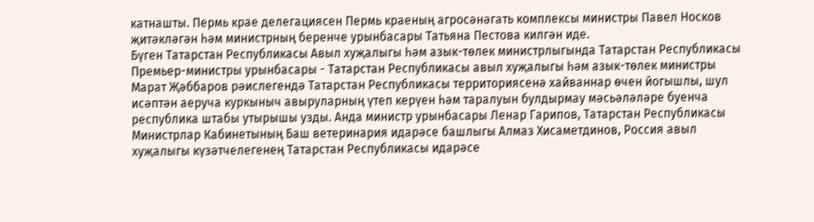катнашты. Пермь крае делегациясен Пермь краеның агросәнәгать комплексы министры Павел Носков җитәкләгән һәм министрның беренче урынбасары Татьяна Пестова килгән иде.
Бүген Татарстан Республикасы Авыл хуҗалыгы һәм азык-төлек министрлыгында Татарстан Республикасы Премьер-министры урынбасары - Татарстан Республикасы авыл хуҗалыгы һәм азык-төлек министры Марат Җәббаров рәислегендә Татарстан Республикасы территориясенә хайваннар өчен йогышлы, шул исәптән аеруча куркыныч авыруларның үтеп керүен һәм таралуын булдырмау мәсьәләләре буенча республика штабы утырышы узды. Анда министр урынбасары Ленар Гарипов, Татарстан Республикасы Министрлар Кабинетының Баш ветеринария идарәсе башлыгы Алмаз Хисаметдинов, Россия авыл хуҗалыгы күзәтчелегенең Татарстан Республикасы идарәсе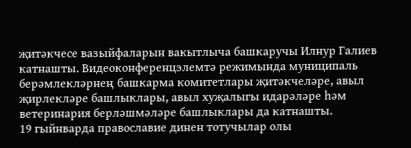җитәкчесе вазыйфаларын вакытлыча башкаручы Илнур Галиев катнашты. Видеоконференцэлемтә режимында муниципаль берәмлекләрнең башкарма комитетлары җитәкчеләре, авыл җирлекләре башлыклары, авыл хуҗалыгы идарәләре һәм ветеринария берләшмәләре башлыклары да катнашты.
19 гыйнварда православие динен тотучылар олы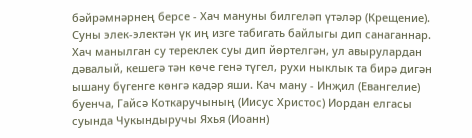бәйрәмнәрнең берсе - Хач мануны билгеләп үтәләр (Крещение). Суны элек-электән үк иң изге табигать байлыгы дип санаганнар. Хач манылган су тереклек суы дип йөртелгән, ул авырулардан дәвалый, кешегә тән көче генә түгел, рухи ныклык та бирә дигән ышану бүгенге көнгә кадәр яши. Кач ману - Инҗил (Евангелие) буенча, Гайсә Коткаручының (Иисус Христос) Иордан елгасы суында Чукындыручы Яхья (Иоанн)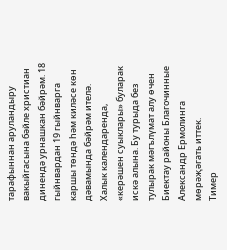тарафыннан аруландыру вакыйгасына бәйле христиан динендә урнашкан бәйрәм. 18 гыйнвардан 19 гыйнварга каршы төндә һәм киләсе көн дәвамында бәйрәм ителә. Халык календаренда, «керәшен суыклары» буларак искә алына. Бу турыда без тулырак мәгълүмат алу өчен Биектау районы Благочинные Александр Ермолинга мөрәҗәгать иттек.
Тимер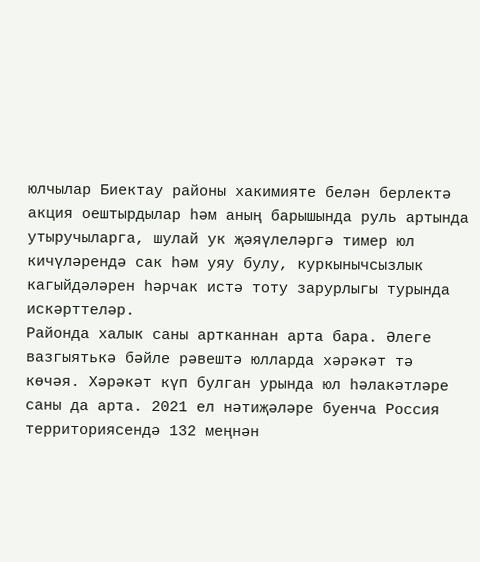юлчылар Биектау районы хакимияте белән берлектә акция оештырдылар һәм аның барышында руль артында утыручыларга, шулай ук җәяүлеләргә тимер юл кичүләрендә сак һәм уяу булу, куркынычсызлык кагыйдәләрен һәрчак истә тоту зарурлыгы турында искәрттеләр.
Районда халык саны артканнан арта бара. Әлеге вазгыятькә бәйле рәвештә юлларда хәрәкәт тә көчәя. Хәрәкәт күп булган урында юл һәлакәтләре саны да арта. 2021 ел нәтиҗәләре буенча Россия территориясендә 132 меңнән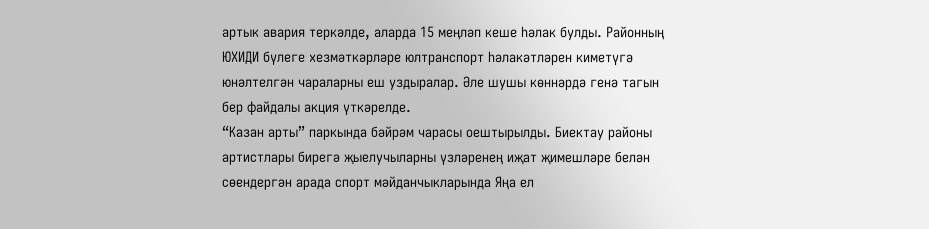артык авария теркәлде, аларда 15 меңләп кеше һәлак булды. Районның ЮХИДИ бүлеге хезмәткәрләре юлтранспорт һәлакәтләрен киметүгә юнәлтелгән чараларны еш уздыралар. Әле шушы көннәрдә генә тагын бер файдалы акция үткәрелде.
“Казан арты” паркында бәйрәм чарасы оештырылды. Биектау районы артистлары бирегә җыелучыларны үзләренең иҗат җимешләре белән сөендергән арада спорт мәйданчыкларында Яңа ел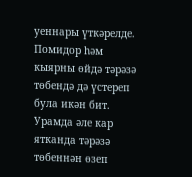уеннары үткәрелде.
Помидор һәм кыярны өйдә тәрәзә төбендә дә үстереп була икән бит. Урамда әле кар ятканда тәрәзә төбеннән өзеп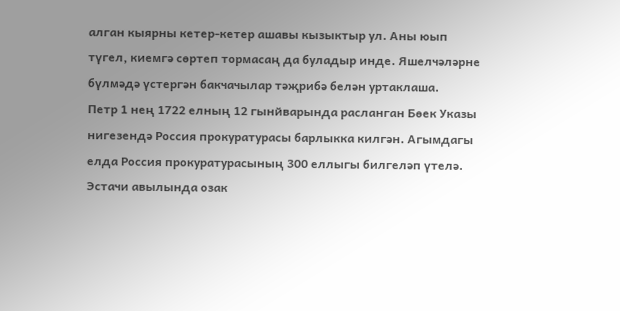алган кыярны кетер-кетер ашавы кызыктыр ул. Аны юып түгел, киемгә сөртеп тормасаң да буладыр инде. Яшелчәләрне бүлмәдә үстергән бакчачылар тәҗрибә белән уртаклаша.
Петр 1 нең 1722 елның 12 гынйварында расланган Бөек Указы нигезендә Россия прокуратурасы барлыкка килгән. Агымдагы елда Россия прокуратурасының 300 еллыгы билгеләп үтелә.
Эстачи авылында озак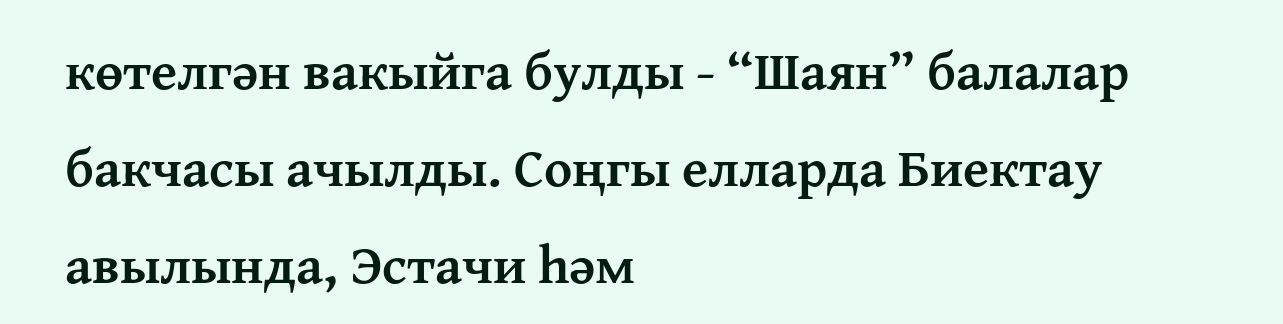көтелгән вакыйга булды - “Шаян” балалар бакчасы ачылды. Соңгы елларда Биектау авылында, Эстачи һәм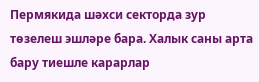Пермякида шәхси секторда зур төзелеш эшләре бара. Халык саны арта бару тиешле карарлар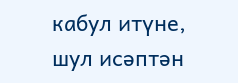кабул итүне, шул исәптән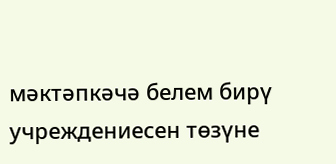мәктәпкәчә белем бирү учреждениесен төзүне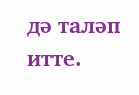дә таләп итте.